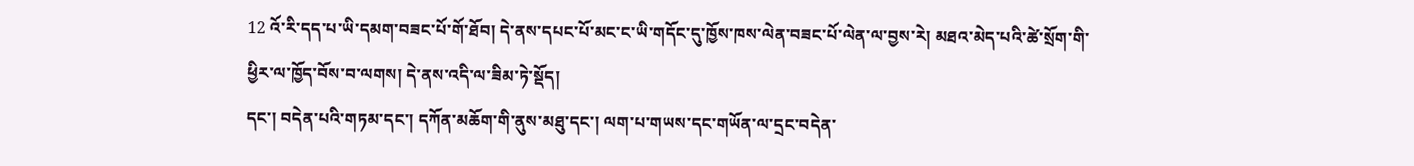12 འོ་རི་དད་པ་ཡི་དམག་བཟང་པོ་གོ་ཐོབ། དེ་ནས་དཔང་པོ་མང་ང་ཡི་གདོང་དུ་ཁྱོས་ཁས་ལེན་བཟང་པོ་ལེན་ལ་བྱས་རེ། མཐའ་མེད་པའི་ཚེ་སྲོག་གི་ཕྱིར་ལ་ཁྱོད་བོས་བ་ལགས། དེ་ནས་འདི་ལ་ཟིམ་ཏེ་སྡོད།
དང་། བདེན་པའི་གཏམ་དང་། དཀོན་མཆོག་གི་ནུས་མཐུ་དང་། ལག་པ་གཡས་དང་གཡོན་ལ་དྲང་བདེན་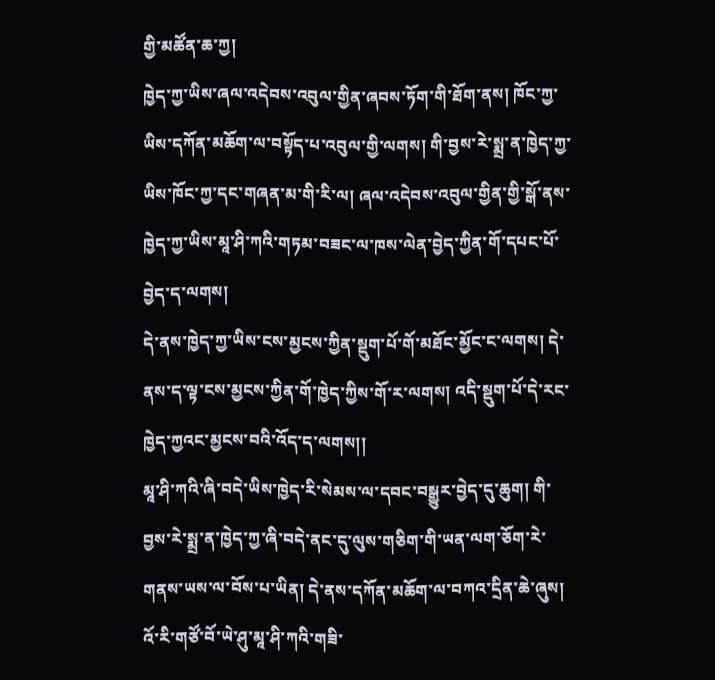གྱི་མཚོན་ཆ་ཀྱ།
ཁྱེད་ཀྱ་ཡིས་ཞལ་འདེབས་འབུལ་གྱིན་ཞབས་ཏོག་གི་ཐོག་ནས། ཁོང་ཀྱ་ཡིས་དཀོན་མཆོག་ལ་བསྟོད་པ་འབུལ་གྱི་ལགས། གི་བྱས་རེ་སྨྲ་ན་ཁྱེད་ཀྱ་ཡིས་ཁོང་ཀྱ་དང་གཞན་མ་གི་རི་ལ། ཞལ་འདེབས་འབུལ་གྱིན་གྱི་སྒོ་ནས་ཁྱེད་ཀྱ་ཡིས་མཱ་ཤི་ཀའི་གཏམ་བཟང་ལ་ཁས་ལེན་བྱེད་ཀྱིན་གོ་དཔང་པོ་བྱེད་ད་ལགས།
དེ་ནས་ཁྱེད་ཀྱ་ཡིས་ངས་མྱངས་ཀྱིན་སྡུག་པོ་གོ་མཐོང་མྱོང་ང་ལགས། དེ་ནས་ད་ལྟ་ངས་མྱངས་ཀྱིན་གོ་ཁྱེད་ཀྱིས་གོ་ར་ལགས། འདི་སྡུག་པོ་དེ་རང་ཁྱེད་ཀྱའང་མྱངས་བའི་འོད་ད་ལགས།།
མཱ་ཤི་ཀའི་ཞི་བདེ་ཡིས་ཁྱེད་རི་སེམས་ལ་དབང་བསྒྱུར་བྱེད་དུ་ཆུག། གི་བྱས་རེ་སྨྲ་ན་ཁྱེད་ཀྱ་ཞི་བདེ་ནང་དུ་ལུས་གཅིག་གི་ཡན་ལག་ཅོག་རེ་གནས་ཡས་ལ་བོས་པ་ཡིན། དེ་ནས་དཀོན་མཆོག་ལ་བཀའ་དྲིན་ཆེ་ཞུས།
འོ་རི་གཙོ་བོ་ཡེ་ཤུ་མཱ་ཤི་ཀའི་གཟི་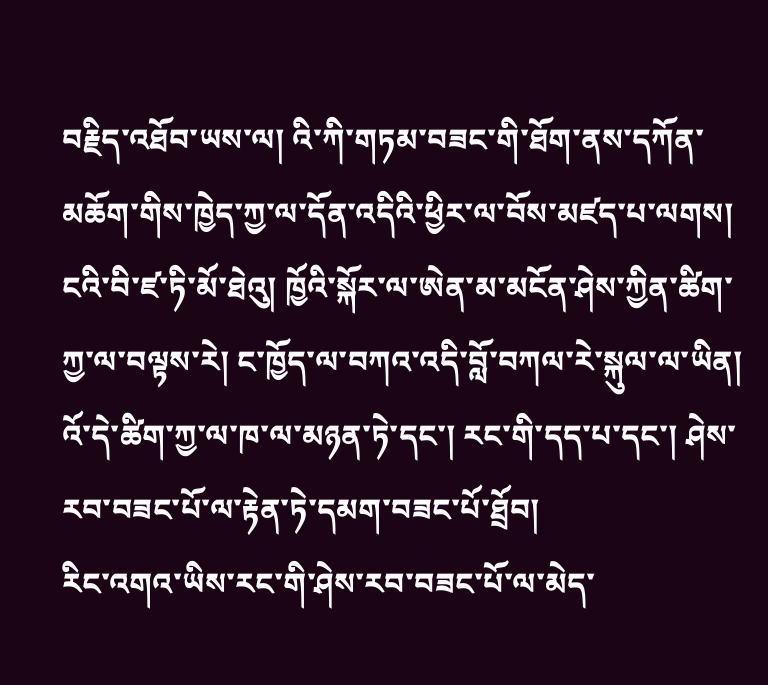བརྗིད་འཐོབ་ཡས་ལ། འི་ཀི་གཏམ་བཟང་གི་ཐོག་ནས་དཀོན་མཆོག་གིས་ཁྱེད་ཀྱ་ལ་དོན་འདིའི་ཕྱིར་ལ་བོས་མཛད་པ་ལགས།
ངའི་བི་ཛ་ཏི་མོ་ཐེའུ། ཁྱོའི་སྐོར་ལ་ཨེན་མ་མངོན་ཤེས་ཀྱིན་ཚིག་ཀྱ་ལ་བལྟས་རེ། ང་ཁྱོད་ལ་བཀའ་འདི་བློ་བཀལ་རེ་སྐུལ་ལ་ཡིན། འོ་དེ་ཚིག་ཀྱ་ལ་ཁ་ལ་མཉན་ཏེ་དང་། རང་གི་དད་པ་དང་། ཤེས་རབ་བཟང་པོ་ལ་རྟེན་ཏེ་དམག་བཟང་པོ་ཐྲོབ།
རིང་འགའ་ཡིས་རང་གི་ཤེས་རབ་བཟང་པོ་ལ་མེད་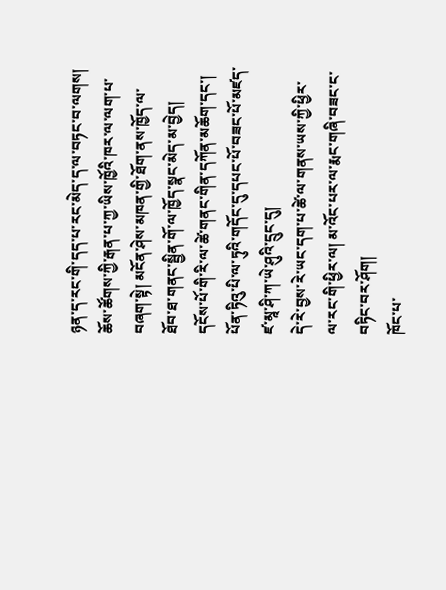ཉན་ད་རང་གི་དད་པ་རང་མེད་ད་ལ་བཏང་བ་ལགས།
ཆོས་ཚོགས་ཀྱི་རྒན་པ་ཀྱ་ཡིས་ཁྱོའི་ཁར་ལ་ལག་པ་བཞག་སྟེ། མངོན་ཤེས་མཁན་གྱི་ཐོག་ནས་ཁྱོད་ལ་ཐོབ་ཐ་གནང་སྦྱིན་གོ་ལ་ཁྱོད་སྣང་མེད་མ་བྱེད།
དངོས་པོ་གི་རི་ལ་ཚེ་གནང་གིན་དཀོན་མཆོག་དང་། པོན་ཏིའུ་པི་ལ་ཏུའི་གདོང་དུ་དཔང་པོ་བཟང་པོ་མཛད་ཛ་མཱ་ཤི་ཀ་ཡེ་ཤུའི་དྲུང་དུ།
དེ་རེ་བྱས་རེ་ཡང་དག་པ་ཚེ་ལ་གནས་ཡས་ཀྱི་ཕྱིར་ལ་རང་གི་ཕྱིར་ལ། མ་འོང་པར་ལ་རྨང་གཞི་བཟང་ང་བཏིང་བར་ཤོག།
ཁོང་པ་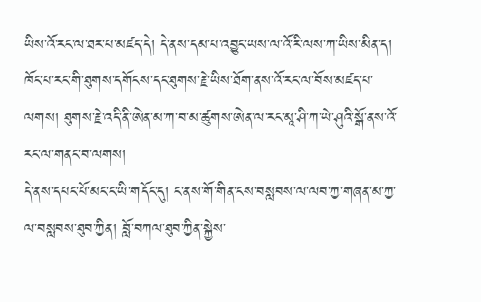ཡིས་འོ་རང་ལ་ཐར་པ་མཛད་དེ། དེ་ནས་དམ་པ་འབྱུང་ཡས་ལ་འོ་རི་ལས་ཀ་ཡིས་མིན་ད། ཁོང་པ་རང་གི་ཐུགས་དགོངས་དང་ཐུགས་རྗེ་ཡིས་ཐོག་ནས་འོ་རང་ལ་བོས་མཛད་པ་ལགས། ཐུགས་རྗེ་འདི་ནི་ཨེན་མ་ཀ་བ་མ་ཚུགས་ཨེན་ལ་རང་མཱ་ཤི་ཀ་ཡེ་ཤུའི་སྒོ་ནས་འོ་རང་ལ་གནང་བ་ལགས།
དེ་ནས་དཔང་པོ་མང་ང་ཡི་གདོང་དུ། ང་ནས་གོ་གིན་ངས་བསླབས་ལ་ལབ་ཀྱ་གཞན་མ་ཀྱ་ལ་བསླབས་ཐུབ་ཀྱིན། བློ་བཀལ་ཐུབ་ཀྱིན་སྐྱེས་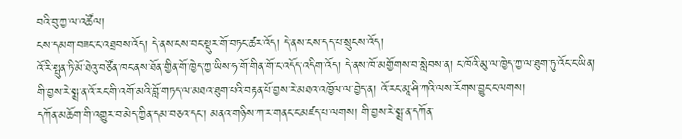བའི་བུ་ཀྱ་ལ་འཚོལ།
ངས་དམག་བཟང་ང་འཐྲབས་འོད། དེ་ནས་ངས་བང་སྡུར་གོ་བཏང་ཚར་འོད། དེ་ནས་ངས་དད་པ་སྲུངས་འོད།
འོ་རི་སྤུན་ཏི་མོ་ཐེའུ་བཙོན་ཁང་ནས་ཐོན་གྱིན་གོ་ཁྱེད་ཀྱ་ཡིས་ཧ་གོ་གིན་གོ་ང་འདོད་འདིག་འོད། དེ་ནས་ཁོ་མགྱོགས་བ་སླེབས་ན། ང་ཁོའི་མུ་ལ་ཁྱེད་ཀྱ་ལ་ཐུག་ཏུ་འོང་ང་ཡིན།
གི་བྱས་རེ་སྨྲ་ན་འོ་རང་གི་འགོ་མའི་བློ་གཏད་ལ་མཐའ་ཐུག་པའི་བརྟན་པོ་བྱས་རེ་མཐའ་འཁྱོལ་ལ་བྱེད་ན། འོ་རང་མཱ་ཤི་ཀའི་ལས་རོགས་བྱུང་ང་ལགས།
དཀོན་མཆོག་གི་འགྱུར་བ་མེད་ཀྱིན་དམ་བཅའ་དང་། མནའ་གཉིས་ཀ་ར་གནང་ང་མཛད་པ་ལགས། གི་བྱས་རེ་སྨྲ་ན་དཀོན་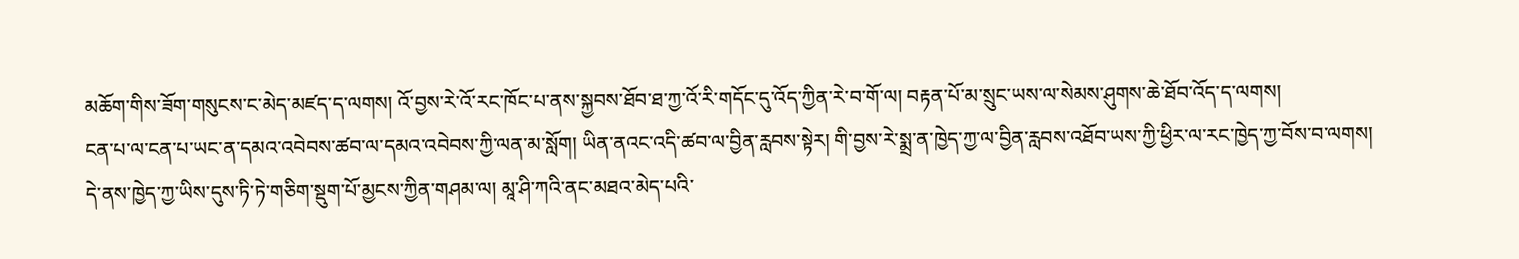མཆོག་གིས་ཟོག་གསུངས་ང་མེད་མཛད་ད་ལགས། འོ་བྱས་རེ་འོ་རང་ཁོང་པ་ནས་སྐྱབས་ཐོབ་ཐ་ཀྱ་འོ་རི་གདོང་དུ་འོད་ཀྱིན་རེ་བ་གོ་ལ། བརྟན་པོ་མ་སྲུང་ཡས་ལ་སེམས་ཤུགས་ཆེ་ཐོབ་འོད་ད་ལགས།
ངན་པ་ལ་ངན་པ་ཡང་ན་དམའ་འབེབས་ཚབ་ལ་དམའ་འབེབས་ཀྱི་ལན་མ་སློག། ཡིན་ནའང་འདི་ཚབ་ལ་བྱིན་རླབས་སྟེར། གི་བྱས་རེ་སྨྲ་ན་ཁྱེད་ཀྱ་ལ་བྱིན་རླབས་འཐོབ་ཡས་ཀྱི་ཕྱིར་ལ་རང་ཁྱེད་ཀྱ་བོས་བ་ལགས།
དེ་ནས་ཁྱེད་ཀྱ་ཡིས་དུས་ཏི་ཏེ་གཅིག་སྡུག་པོ་མྱངས་ཀྱིན་གཤམ་ལ། མཱ་ཤི་ཀའི་ནང་མཐའ་མེད་པའི་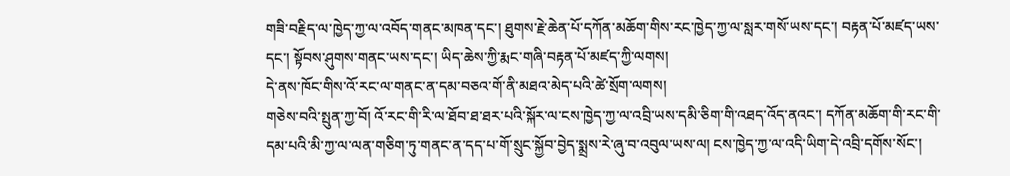གཟི་བརྗིད་ལ་ཁྱེད་ཀྱ་ལ་འབོད་གནང་མཁན་དང་། ཐུགས་རྗེ་ཆེན་པོ་དཀོན་མཆོག་གིས་རང་ཁྱེད་ཀྱ་ལ་སླར་གསོ་ཡས་དང་། བརྟན་པོ་མཛད་ཡས་དང་། སྟོབས་ཤུགས་གནང་ཡས་དང་། ཡིད་ཆེས་ཀྱི་རྨང་གཞི་བརྟན་པོ་མཛད་ཀྱི་ལགས།
དེ་ནས་ཁོང་གིས་འོ་རང་ལ་གནང་ན་དམ་བཅའ་གོ་ནི་མཐའ་མེད་པའི་ཚེ་སྲོག་ལགས།
གཅེས་བའི་སྤུན་ཀྱ་བོ། འོ་རང་གི་རི་ལ་ཐོབ་ཐ་ཐར་པའི་སྐོར་ལ་ངས་ཁྱེད་ཀྱ་ལ་འབྲི་ཡས་དམི་ཅིག་གི་འཐད་འོད་ནའང་། དཀོན་མཆོག་གི་རང་གི་དམ་པའི་མི་ཀྱ་ལ་ལན་གཅིག་ཏུ་གནང་ན་དད་པ་གོ་སྲུང་སྐྱོབ་བྱེད་སྨྲས་རེ་ཞུ་བ་འབུལ་ཡས་ལ། ངས་ཁྱེད་ཀྱ་ལ་འདི་ཡིག་དེ་འབྲི་དགོས་སོང་།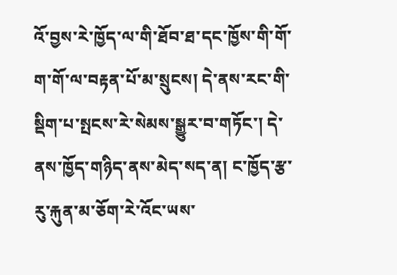འོ་བྱས་རེ་ཁྱོད་ལ་གི་ཐོབ་ཐ་དང་ཁྱོས་གི་གོ་ག་གོ་ལ་བརྟན་པོ་མ་སྲུངས། དེ་ནས་རང་གི་སྡིག་པ་སྤངས་རེ་སེམས་སྒྱུར་བ་གཏོང་། དེ་ནས་ཁྱོད་གཉིད་ནས་མེད་སད་ན། ང་ཁྱོད་རྩ་རུ་རྐུན་མ་ཅོག་རེ་འོང་ཡས་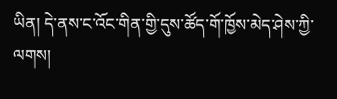ཡིན། དེ་ནས་ང་འོང་གིན་གྱི་དུས་ཚོད་གོ་ཁྱོས་མེད་ཤེས་ཀྱི་ལགས།